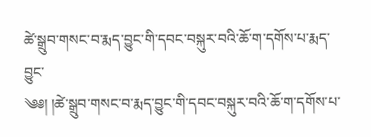ཚེ་སྒྲུབ་གསང་བ་རྨད་བྱུང་གི་དབང་བསྐུར་བའི་ཆོ་ག་དགོས་པ་རྨད་བྱུང་
༄༅། །ཚེ་སྒྲུབ་གསང་བ་རྨད་བྱུང་གི་དབང་བསྐུར་བའི་ཆོ་ག་དགོས་པ་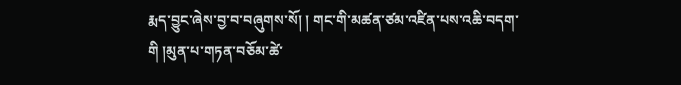རྨད་བྱུང་ཞེས་བྱ་བ་བཞུགས་སོ། ། གང་གི་མཚན་ཙམ་འཛིན་པས་འཆི་བདག་གི །མུན་པ་གཏན་བཅོམ་ཚེ་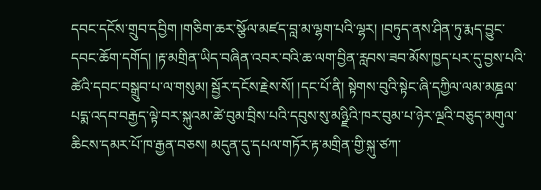དབང་དངོས་གྲུབ་དབྱིག །གཅིག་ཆར་སྩོལ་མཛད་བླ་མ་ལྷག་པའི་ལྷར། །བཏུད་ནས་ཤིན་ཏུ་རྨད་བྱུང་དབང་ཆོག་དགོད། །རྟ་མགྲིན་ཡིད་བཞིན་འབར་བའི་ཆ་ལག་བྱིན་རླབས་ཟབ་མོས་ཁྱད་པར་དུ་བྱས་པའི་ཚེའི་དབང་བསྒྲུབ་པ་ལ་གསུམ། སྦྱོར་དངོས་རྗེས་སོ། །དང་པོ་ནི། སྟེགས་བུའི་སྟེང་ཞི་དཀྱིལ་ལམ་མཎྜལ་པདྨ་འདབ་བརྒྱད་ལྟེ་བར་སྐུའམ་ཚེ་བུམ་བྲིས་པའི་དབུས་སུ་མཉྫིའི་ཁར་བུམ་པ་ཉེར་ལྔའི་བཅུད་མགུལ་ཆིངས་དམར་པོ་ཁ་རྒྱན་བཅས། མདུན་དུ་དཔལ་གཏོར་རྟ་མགྲིན་གྱི་སྐུ་ཙཀ་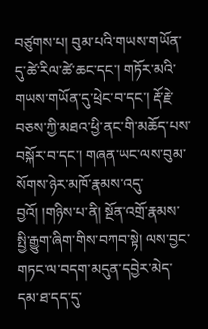བཙུགས་པ། བུམ་པའི་གཡས་གཡོན་དུ་ཚེ་རིལ་ཚེ་ཆང་དང་། གཏོར་མའི་གཡས་གཡོན་དུ་ཕྲེང་བ་དང་། རྡོ་རྗེ་བཅས་ཀྱི་མཐའ་ཕྱི་ནང་གི་མཆོད་པས་བསྐོར་བ་དང་། གཞན་ཡང་ལས་བུམ་སོགས་ཉེར་མཁོ་རྣམས་འདུ་བྱའོ། །གཉིས་པ་ནི། སྔོན་འགྲོ་རྣམས་སྤྱི་རྒྱུག་ཞིག་གིས་བཀབ་སྟེ། ལས་བྱང་གཏང་ལ་བདག་མདུན་དབྱེར་མེད་དམ་ཐ་དད་དུ་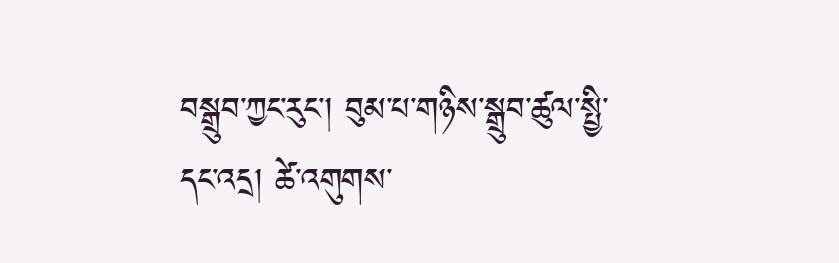བསྒྲུབ་ཀྱང་རུང་། བུམ་པ་གཉིས་སྒྲུབ་ཚུལ་སྤྱི་དང་འདྲ། ཚེ་འགུགས་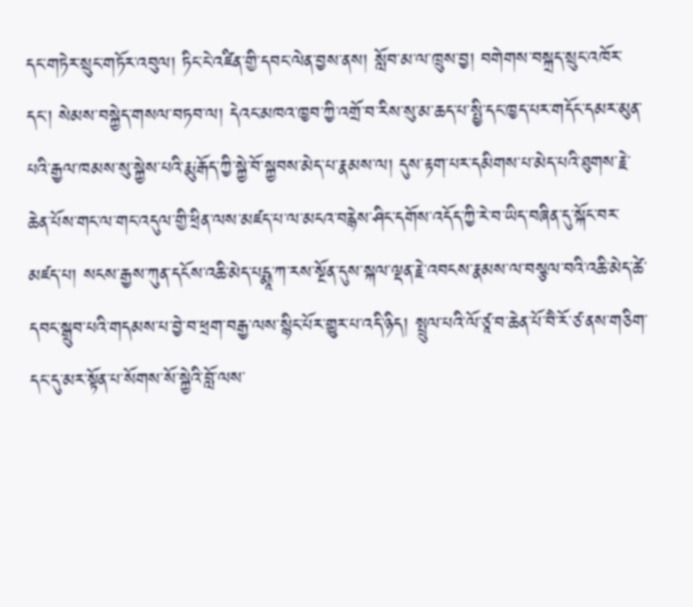དང་གཏེར་སྲུང་གཏོར་འབུལ། ཏིང་ངེ་འཛིན་གྱི་དབང་ལེན་བྱས་ནས། སློབ་མ་ལ་ཁྲུས་བྱ། བགེགས་བསྐྲད་སྲུང་འཁོར་དང་། སེམས་བསྐྱེད་གསལ་བཏབ་ལ། དེའང་མཁའ་ཁྱབ་ཀྱི་འགྲོ་བ་རིས་སུ་མ་ཆད་པ་སྤྱི་དང་ཁྱད་པར་གདོང་དམར་མུན་པའི་རྒྱལ་ཁམས་སུ་སྐྱེས་པའི་རྨུ་རྒོད་ཀྱི་སྐྱེ་བོ་སྐྱབས་མེད་པ་རྣམས་ལ། དུས་རྟག་པར་དམིགས་པ་མེད་པའི་ཐུགས་རྗེ་ཆེན་པོས་གང་ལ་གང་འདུལ་གྱི་ཕྲིན་ལས་མཛད་པ་ལ་མངའ་བརྙེས་ཤིང་དགོས་འདོད་ཀྱི་རེ་བ་ཡིད་བཞིན་དུ་སྐོང་བར་མཛད་པ། སངས་རྒྱས་ཀུན་དངོས་འཆི་མེད་པདྨཱ་ཀ་རས་སྔོན་དུས་སྐལ་ལྡན་རྗེ་འབངས་རྣམས་ལ་བསྩལ་བའི་འཆི་མེད་ཚེ་དབང་སྒྲུབ་པའི་གདམས་པ་བྱེ་བ་ཕྲག་བརྒྱ་ལས་སྙིང་པོར་གྱུར་པ་འདི་ཉིད། སྤྲུལ་པའི་ལོ་ཙཱ་བ་ཆེན་པོ་བཻ་རོ་ཙ་ནས་གཅིག་དང་དུ་མར་སྟོན་པ་སོགས་སོ་སྐྱེའི་བློ་ལས་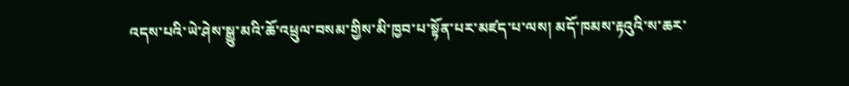འདས་པའི་ཡེ་ཤེས་སྒྱུ་མའི་ཆོ་འཕྲུལ་བསམ་གྱིས་མི་ཁྱབ་པ་སྟོན་པར་མཛད་པ་ལས། མདོ་ཁམས་རྟའུའི་ས་ཆར་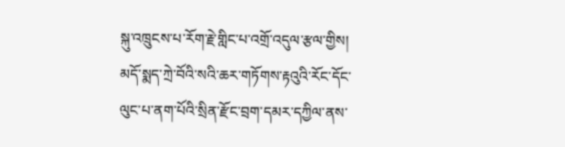སྐུ་འཁྲུངས་པ་རོག་རྗེ་གླིང་པ་འགྲོ་འདུལ་རྩལ་གྱིས། མདོ་སྨད་ཀྲེ་བོའི་སའི་ཆར་གཏོགས་རྟའུའི་རོང་དོང་ལུང་པ་ནག་པོའི་སྲིན་རྫོང་བྲག་དམར་དཀྱིལ་ནས་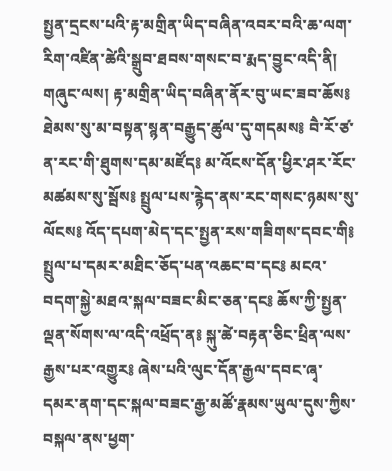སྤྱན་དྲངས་པའི་རྟ་མགྲིན་ཡིད་བཞིན་འབར་བའི་ཆ་ལག་རིག་འཛིན་ཚེའི་སྒྲུབ་ཐབས་གསང་བ་རྨད་བྱུང་འདི་ནི། གཞུང་ལས། རྟ་མགྲིན་ཡིད་བཞིན་ནོར་བུ་ཡང་ཟབ་ཆོས༔ ཐེམས་སུ་མ་བསྟན་སྙན་བརྒྱུད་ཚུལ་དུ་གདམས༔ བཻ་རོ་ཙ་ན་རང་གི་ཐུགས་དམ་མཛོད༔ མ་འོངས་དོན་ཕྱིར་ཤར་རོང་མཚམས་སུ་སྦོས༔ སྤྲུལ་པས་རྙེད་ནས་རང་གསང་ཉམས་སུ་ལོངས༔ འོད་དཔག་མེད་དང་སྤྱན་རས་གཟིགས་དབང་གི༔ སྤྲུལ་པ་དམར་མཐིང་ཅོད་པན་འཆང་བ་དང༔ མངའ་བདག་སྐྱེ་མཐའ་སྐལ་བཟང་མིང་ཅན་དང༔ ཆོས་ཀྱི་སྤྱན་ལྡན་སོགས་ལ་འདི་འཕྲོད་ན༔ སྐུ་ཚེ་བརྟན་ཅིང་ཕྲིན་ལས་རྒྱས་པར་འགྱུར༔ ཞེས་པའི་ལུང་དོན་རྒྱལ་དབང་ཞྭ་དམར་ནག་དང་སྐལ་བཟང་རྒྱ་མཚོ་རྣམས་ཡུལ་དུས་ཀྱིས་བསྐལ་ནས་ཕྱག་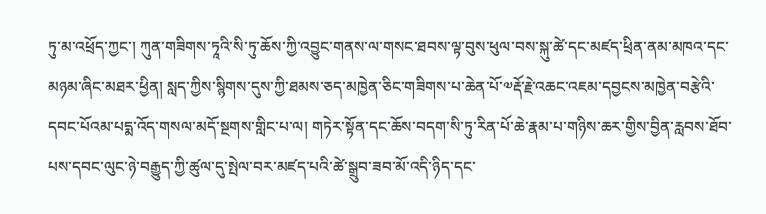ཏུ་མ་འཕྲོད་ཀྱང་། ཀུན་གཟིགས་ཏཱའི་སི་ཏུ་ཆོས་ཀྱི་འབྱུང་གནས་ལ་གསང་ཐབས་ལྟ་བུས་ཕུལ་བས་སྐུ་ཚེ་དང་མཛད་ཕྲིན་ནམ་མཁའ་དང་མཉམ་ཞིང་མཐར་ཕྱིན། སླད་ཀྱིས་སྙིགས་དུས་ཀྱི་ཐམས་ཅད་མཁྱེན་ཅིང་གཟིགས་པ་ཆེན་པོ་༧རྡོ་རྗེ་འཆང་འཇམ་དབྱངས་མཁྱེན་བརྩེའི་དབང་པོའམ་པདྨ་འོད་གསལ་མདོ་སྔགས་གླིང་པ་ལ། གཏེར་སྟོན་དང་ཆོས་བདག་སི་ཏུ་རིན་པོ་ཆེ་རྣམ་པ་གཉིས་ཆར་གྱིས་བྱིན་རླབས་ཐོབ་པས་དབང་ལུང་ཉེ་བརྒྱུད་ཀྱི་ཚུལ་དུ་སྤེལ་བར་མཛད་པའི་ཚེ་སྒྲུབ་ཟབ་མོ་འདི་ཉིད་དང་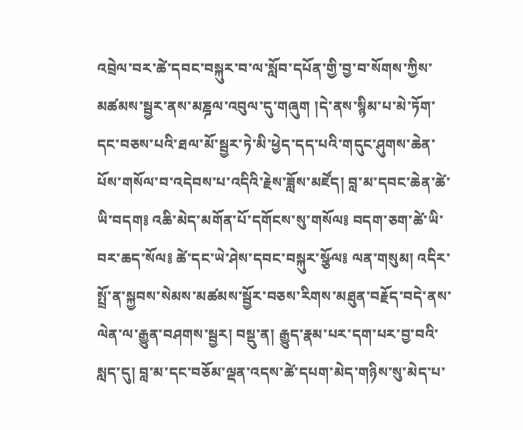འབྲེལ་བར་ཚེ་དབང་བསྐུར་བ་ལ་སློབ་དཔོན་གྱི་བྱ་བ་སོགས་ཀྱིས་མཚམས་སྦྱར་ནས་མཎྜལ་འབུལ་དུ་གཞུག །དེ་ནས་སྙིམ་པ་མེ་ཏོག་དང་བཅས་པའི་ཐལ་མོ་སྦྱར་ཏེ་མི་ཕྱེད་དད་པའི་གདུང་ཤུགས་ཆེན་པོས་གསོལ་བ་འདེབས་པ་འདིའི་རྗེས་ཟློས་མཛོད། བླ་མ་དབང་ཆེན་ཚེ་ཡི་བདག༔ འཆི་མེད་མགོན་པོ་དགོངས་སུ་གསོལ༔ བདག་ཅག་ཚེ་ཡི་བར་ཆད་སོལ༔ ཚེ་དང་ཡེ་ཤེས་དབང་བསྐུར་སྩོལ༔ ལན་གསུམ། འདིར་སྤྲོ་ན་སྐྱབས་སེམས་མཚམས་སྦྱོར་བཅས་རིགས་མཐུན་བརྗོད་བདེ་ནས་ལེན་ལ་རྒྱུན་བཤགས་སྦྱར། བསྡུ་ན། རྒྱུད་རྣམ་པར་དག་པར་བྱ་བའི་སླད་དུ། བླ་མ་དང་བཅོམ་ལྡན་འདས་ཚེ་དཔག་མེད་གཉིས་སུ་མེད་པ་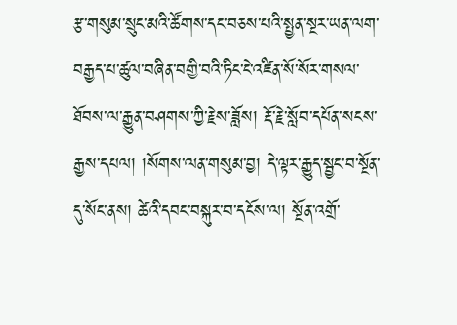རྩ་གསུམ་སྲུང་མའི་ཚོགས་དང་བཅས་པའི་སྤྱན་སྔར་ཡན་ལག་བརྒྱད་པ་ཚུལ་བཞིན་བགྱི་བའི་ཏིང་ངེ་འཛིན་སོ་སོར་གསལ་ཐོབས་ལ་རྒྱུན་བཤགས་ཀྱི་རྗེས་ཟློས། རྡོ་རྗེ་སློབ་དཔོན་སངས་རྒྱས་དཔལ། །སོགས་ལན་གསུམ་བྱ། དེ་ལྟར་རྒྱུད་སྦྱང་བ་སྔོན་དུ་སོང་ནས། ཚེའི་དབང་བསྐུར་བ་དངོས་ལ། སྔོན་འགྲོ་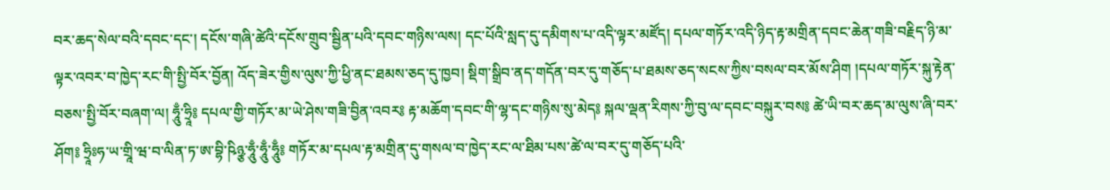བར་ཆད་སེལ་བའི་དབང་དང་། དངོས་གཞི་ཚེའི་དངོས་གྲུབ་སྦྱིན་པའི་དབང་གཉིས་ལས། དང་པོའི་སླད་དུ་དམིགས་པ་འདི་ལྟར་མཛོད། དཔལ་གཏོར་འདི་ཉིད་རྟ་མགྲིན་དབང་ཆེན་གཟི་བརྗིད་ཉི་མ་ལྟར་འབར་བ་ཁྱེད་རང་གི་སྤྱི་བོར་བྱོན། འོད་ཟེར་གྱིས་ལུས་ཀྱི་ཕྱི་ནང་ཐམས་ཅད་དུ་ཁྱབ། སྡིག་སྒྲིབ་ནད་གདོན་བར་དུ་གཅོད་པ་ཐམས་ཅད་སངས་ཀྱིས་བསལ་བར་མོས་ཤིག །དཔལ་གཏོར་སྐུ་རྟེན་བཅས་སྤྱི་བོར་བཞག་ལ། ཧཱུྃ་ཧྲཱི༔ དཔལ་གྱི་གཏོར་མ་ཡེ་ཤེས་གཟི་བྱིན་འབར༔ རྟ་མཆོག་དབང་གི་ལྷ་དང་གཉིས་སུ་མེད༔ སྐལ་ལྡན་རིགས་ཀྱི་བུ་ལ་དབང་བསྐུར་བས༔ ཚེ་ཡི་བར་ཆད་མ་ལུས་ཞི་བར་ཤོག༔ ཧྲཱིཿཧ་ཡ་གྲཱི་ཝ་བ་ལིན་ཏ་ཨ་བྷི་ཥིཉྩ་ཧཱུྃ་ཧཱུྃ་ཧཱུྃ༔ གཏོར་མ་དཔལ་རྟ་མགྲིན་དུ་གསལ་བ་ཁྱེད་རང་ལ་ཐིམ་པས་ཚེ་ལ་བར་དུ་གཅོད་པའི་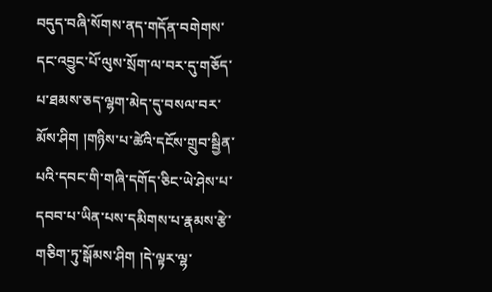བདུད་བཞི་སོགས་ནད་གདོན་བགེགས་དང་འབྱུང་པོ་ལུས་སྲོག་ལ་བར་དུ་གཅོད་པ་ཐམས་ཅད་ལྷག་མེད་དུ་བསལ་བར་མོས་ཤིག །གཉིས་པ་ཚེའི་དངོས་གྲུབ་སྦྱིན་པའི་དབང་གི་གཞི་དགོད་ཅིང་ཡེ་ཤེས་པ་དབབ་པ་ཡིན་པས་དམིགས་པ་རྣམས་རྩེ་གཅིག་ཏུ་སྒོམས་ཤིག །དེ་ལྟར་ལྷ་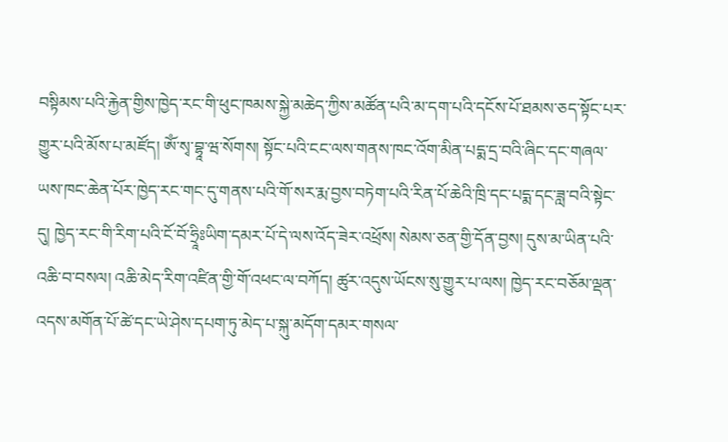བསྟིམས་པའི་རྐྱེན་གྱིས་ཁྱེད་རང་གི་ཕུང་ཁམས་སྐྱེ་མཆེད་ཀྱིས་མཚོན་པའི་མ་དག་པའི་དངོས་པོ་ཐམས་ཅད་སྟོང་པར་གྱུར་པའི་མོས་པ་མཛོད། ཨོཾ་སྭ་བྷཱ་ཝ་སོགས། སྟོང་པའི་ངང་ལས་གནས་ཁང་འོག་མིན་པདྨ་དྲ་བའི་ཞིང་དང་གཞལ་ཡས་ཁང་ཆེན་པོར་ཁྱེད་རང་གང་དུ་གནས་པའི་གོ་སར་རྨ་བྱས་བཏེག་པའི་རིན་པོ་ཆེའི་ཁྲི་དང་པདྨ་དང་ཟླ་བའི་སྟེང་དུ། ཁྱེད་རང་གི་རིག་པའི་ངོ་བོ་ཧྲཱིཿཡིག་དམར་པོ་དེ་ལས་འོད་ཟེར་འཕྲོས། སེམས་ཅན་གྱི་དོན་བྱས། དུས་མ་ཡིན་པའི་འཆི་བ་བསལ། འཆི་མེད་རིག་འཛིན་གྱི་གོ་འཕང་ལ་བཀོད། ཚུར་འདུས་ཡོངས་སུ་གྱུར་པ་ལས། ཁྱེད་རང་བཅོམ་ལྡན་འདས་མགོན་པོ་ཚེ་དང་ཡེ་ཤེས་དཔག་ཏུ་མེད་པ་སྐུ་མདོག་དམར་གསལ་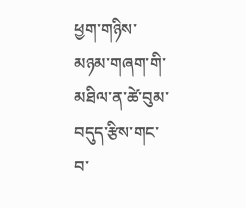ཕྱག་གཉིས་མཉམ་གཞག་གི་མཐིལ་ན་ཚེ་བུམ་བདུད་རྩིས་གང་བ་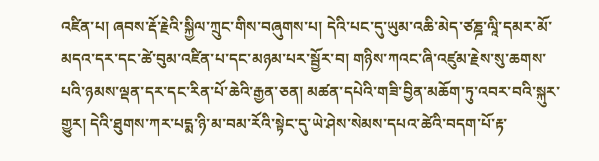འཛིན་པ། ཞབས་རྡོ་རྗེའི་སྐྱིལ་ཀྲུང་གིས་བཞུགས་པ། དེའི་པང་དུ་ཡུམ་འཆི་མེད་ཙཎྜ་ལཱི་དམར་མོ་མདའ་དར་དང་ཚེ་བུམ་འཛིན་པ་དང་མཉམ་པར་སྦྱོར་བ། གཉིས་ཀའང་ཞི་འཛུམ་རྗེས་སུ་ཆགས་པའི་ཉམས་ལྡན་དར་དང་རིན་པོ་ཆེའི་རྒྱན་ཅན། མཚན་དཔེའི་གཟི་བྱིན་མཆོག་ཏུ་འབར་བའི་སྐུར་གྱུར། དེའི་ཐུགས་ཀར་པདྨ་ཉི་མ་བམ་རོའི་སྟེང་དུ་ཡེ་ཤེས་སེམས་དཔའ་ཚེའི་བདག་པོ་རྟ་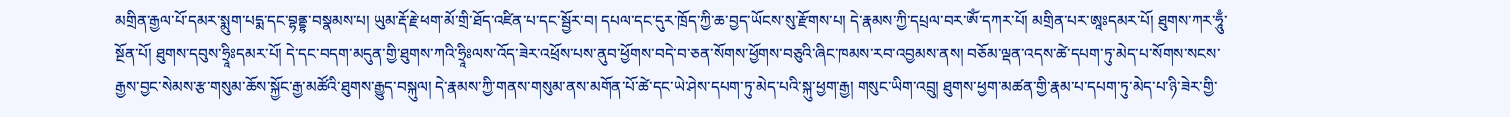མགྲིན་རྒྱལ་པོ་དམར་སྨུག་པདྨ་དང་བྷནྡྷ་བསྣམས་པ། ཡུམ་རྡོ་རྗེ་ཕག་མོ་གྲི་ཐོད་འཛིན་པ་དང་སྦྱོར་བ། དཔལ་དང་དུར་ཁྲོད་ཀྱི་ཆ་བྱད་ཡོངས་སུ་རྫོགས་པ། དེ་རྣམས་ཀྱི་དཔྲལ་བར་ཨོཾ་དཀར་པོ། མགྲིན་པར་ཨཱཿདམར་པོ། ཐུགས་ཀར་ཧཱུྃ་སྔོན་པོ། ཐུགས་དབུས་ཧྲཱིཿདམར་པོ། དེ་དང་བདག་མདུན་གྱི་ཐུགས་ཀའི་ཧྲཱིཿལས་འོད་ཟེར་འཕྲོས་པས་ནུབ་ཕྱོགས་བདེ་བ་ཅན་སོགས་ཕྱོགས་བཅུའི་ཞིང་ཁམས་རབ་འབྱམས་ནས། བཅོམ་ལྡན་འདས་ཚེ་དཔག་ཏུ་མེད་པ་སོགས་སངས་རྒྱས་བྱང་སེམས་རྩ་གསུམ་ཆོས་སྐྱོང་རྒྱ་མཚོའི་ཐུགས་རྒྱུད་བསྐུལ། དེ་རྣམས་ཀྱི་གནས་གསུམ་ནས་མགོན་པོ་ཚེ་དང་ཡེ་ཤེས་དཔག་ཏུ་མེད་པའི་སྐུ་ཕྱག་རྒྱ། གསུང་ཡིག་འབྲུ། ཐུགས་ཕྱག་མཚན་གྱི་རྣམ་པ་དཔག་ཏུ་མེད་པ་ཉི་ཟེར་གྱི་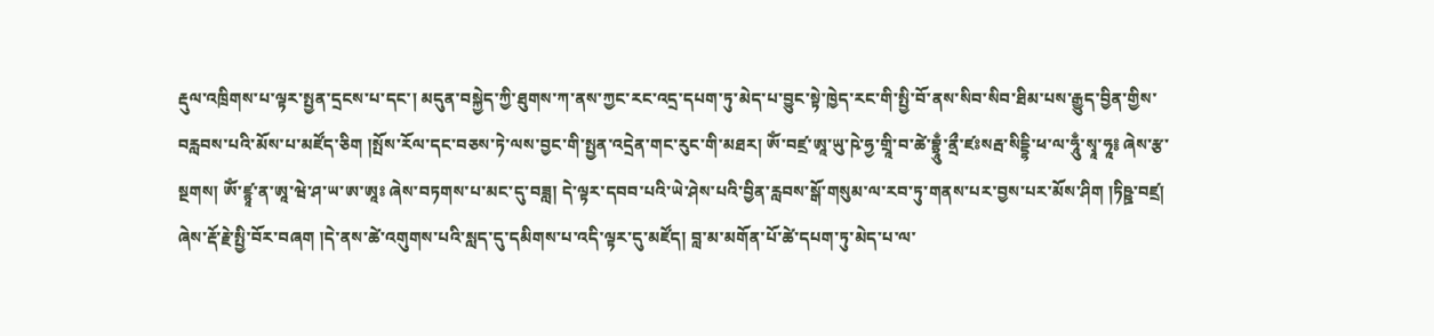རྡུལ་འཁྲིགས་པ་ལྟར་སྤྱན་དྲངས་པ་དང་། མདུན་བསྐྱེད་ཀྱི་ཐུགས་ཀ་ནས་ཀྱང་རང་འདྲ་དཔག་ཏུ་མེད་པ་བྱུང་སྟེ་ཁྱེད་རང་གི་སྤྱི་བོ་ནས་སིབ་སིབ་ཐིམ་པས་རྒྱུད་བྱིན་གྱིས་བརླབས་པའི་མོས་པ་མཛོད་ཅིག །སྤོས་རོལ་དང་བཅས་ཏེ་ལས་བྱང་གི་སྤྱན་འདྲེན་གང་རུང་གི་མཐར། ཨོཾ་བཛྲ་ཨཱ་ཡུ་ཥེ་ཧྱ་གྲཱི་བ་ཚེ་བྷྲཱུྃ་ནྲྀ་ཛཿསརྦ་སིདྡྷི་ཕ་ལ་ཧཱུྃ་སྭཱ་ཧཱ༔ ཞེས་རྩ་སྔགས། ཨོཾ་ཛྙཱ་ན་ཨཱ་ཝེ་ཤ་ཡ་ཨ་ཨཱཿ ཞེས་བཏགས་པ་མང་དུ་བཟླ། དེ་ལྟར་དབབ་པའི་ཡེ་ཤེས་པའི་བྱིན་རླབས་སྒོ་གསུམ་ལ་རབ་ཏུ་གནས་པར་བྱས་པར་མོས་ཤིག །ཏིཥྛ་བཛྲ། ཞེས་རྡོ་རྗེ་སྤྱི་བོར་བཞག །དེ་ནས་ཚེ་འགུགས་པའི་སླད་དུ་དམིགས་པ་འདི་ལྟར་དུ་མཛོད། བླ་མ་མགོན་པོ་ཚེ་དཔག་ཏུ་མེད་པ་ལ་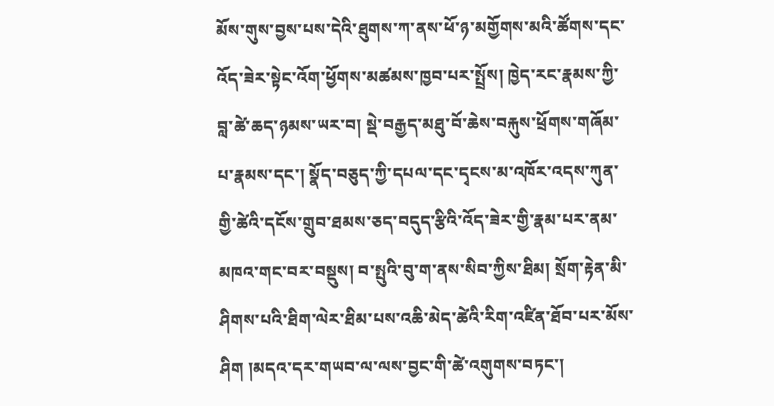མོས་གུས་བྱས་པས་དེའི་ཐུགས་ཀ་ནས་ཕོ་ཉ་མགྱོགས་མའི་ཚོགས་དང་འོད་ཟེར་སྟེང་འོག་ཕྱོགས་མཚམས་ཁྱབ་པར་སྤྲོས། ཁྱེད་རང་རྣམས་ཀྱི་བླ་ཚེ་ཆད་ཉམས་ཡར་བ། སྡེ་བརྒྱད་མཐུ་བོ་ཆེས་བརྐུས་ཕྲོགས་གཞོམ་པ་རྣམས་དང་། སྣོད་བཅུད་ཀྱི་དཔལ་དང་དྭངས་མ་འཁོར་འདས་ཀུན་གྱི་ཚེའི་དངོས་གྲུབ་ཐམས་ཅད་བདུད་རྩིའི་འོད་ཟེར་གྱི་རྣམ་པར་ནམ་མཁའ་གང་བར་བསྡུས། བ་སྤུའི་བུ་ག་ནས་སིབ་ཀྱིས་ཐིམ། སྲོག་རྟེན་མི་ཤིགས་པའི་ཐིག་ལེར་ཐིམ་པས་འཆི་མེད་ཚེའི་རིག་འཛིན་ཐོབ་པར་མོས་ཤིག །མདའ་དར་གཡབ་ལ་ལས་བྱང་གི་ཚེ་འགུགས་བཏང་།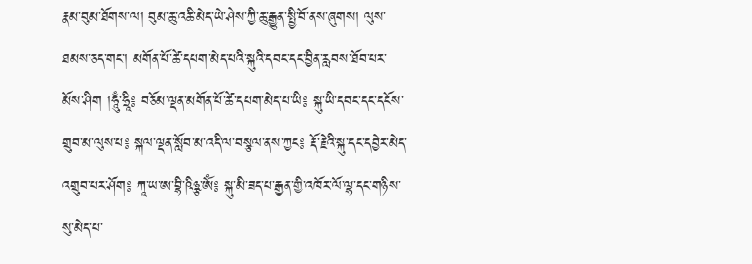རྣམ་བུམ་ཐོགས་ལ། བུམ་ཆུ་འཆི་མེད་ཡེ་ཤེས་ཀྱི་ཆུ་རྒྱུན་སྤྱི་བོ་ནས་ཞུགས། ལུས་ཐམས་ཅད་གང་། མགོན་པོ་ཚེ་དཔག་མེད་པའི་སྐུའི་དབང་དང་བྱིན་རླབས་ཐོབ་པར་མོས་ཤིག །ཧཱུྃ་ཧྲཱི༔ བཅོམ་ལྡན་མགོན་པོ་ཚེ་དཔག་མེད་པ་ཡི༔ སྐུ་ཡི་དབང་དང་དངོས་གྲུབ་མ་ལུས་པ༔ སྐལ་ལྡན་སློབ་མ་འདི་ལ་བསྩལ་ནས་ཀྱང༔ རྡོ་རྗེའི་སྐུ་དང་དབྱེར་མེད་འགྲུབ་པར་ཤོག༔ ཀཱ་ཡ་ཨ་བྷི་ཥིཉྩ་ཨོཾ༔ སྐུ་མི་ཟད་པ་རྒྱན་གྱི་འཁོར་ལོ་ལྷ་དང་གཉིས་སུ་མེད་པ་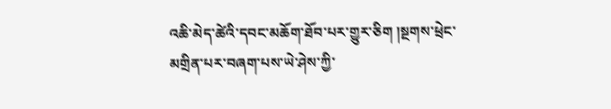འཆི་མེད་ཚེའི་དབང་མཆོག་ཐོབ་པར་གྱུར་ཅིག །སྔགས་ཕྲེང་མགྲིན་པར་བཞག་པས་ཡེ་ཤེས་ཀྱི་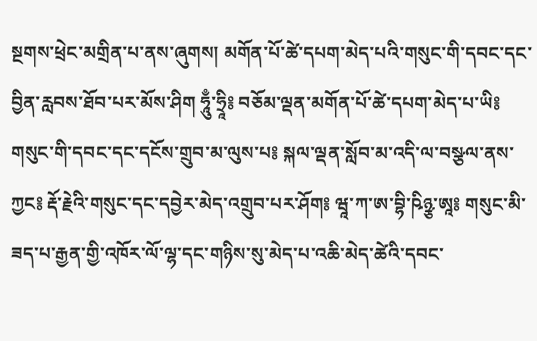སྔགས་ཕྲེང་མགྲིན་པ་ནས་ཞུགས། མགོན་པོ་ཚེ་དཔག་མེད་པའི་གསུང་གི་དབང་དང་བྱིན་རླབས་ཐོབ་པར་མོས་ཤིག ཧཱུྃ་ཧྲཱི༔ བཅོམ་ལྡན་མགོན་པོ་ཚེ་དཔག་མེད་པ་ཡི༔ གསུང་གི་དབང་དང་དངོས་གྲུབ་མ་ལུས་པ༔ སྐལ་ལྡན་སློབ་མ་འདི་ལ་བསྩལ་ནས་ཀྱང༔ རྡོ་རྗེའི་གསུང་དང་དབྱེར་མེད་འགྲུབ་པར་ཤོག༔ ཝཱ་ཀ་ཨ་བྷི་ཥིཉྩ་ཨཱ༔ གསུང་མི་ཟད་པ་རྒྱན་གྱི་འཁོར་ལོ་ལྷ་དང་གཉིས་སུ་མེད་པ་འཆི་མེད་ཚེའི་དབང་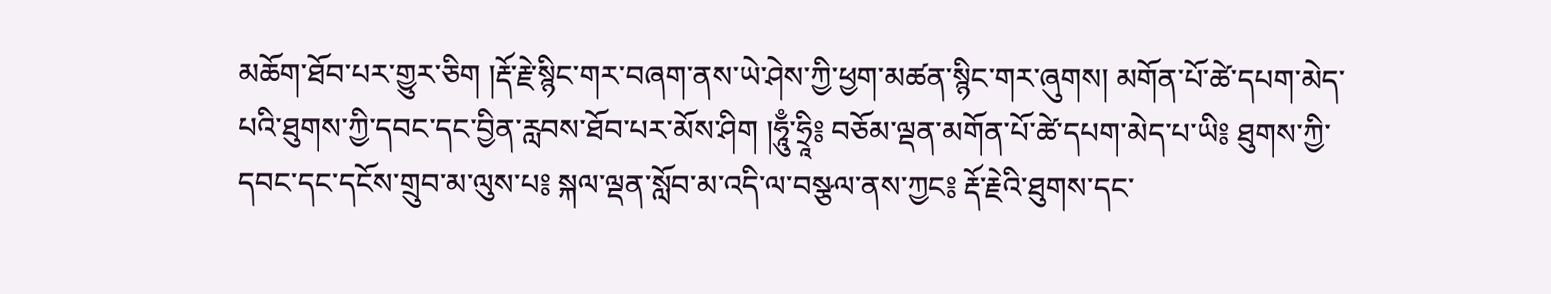མཆོག་ཐོབ་པར་གྱུར་ཅིག །རྡོ་རྗེ་སྙིང་གར་བཞག་ནས་ཡེ་ཤེས་ཀྱི་ཕྱག་མཚན་སྙིང་གར་ཞུགས། མགོན་པོ་ཚེ་དཔག་མེད་པའི་ཐུགས་ཀྱི་དབང་དང་བྱིན་རླབས་ཐོབ་པར་མོས་ཤིག །ཧཱུྃ་ཧྲཱི༔ བཅོམ་ལྡན་མགོན་པོ་ཚེ་དཔག་མེད་པ་ཡི༔ ཐུགས་ཀྱི་དབང་དང་དངོས་གྲུབ་མ་ལུས་པ༔ སྐལ་ལྡན་སློབ་མ་འདི་ལ་བསྩལ་ནས་ཀྱང༔ རྡོ་རྗེའི་ཐུགས་དང་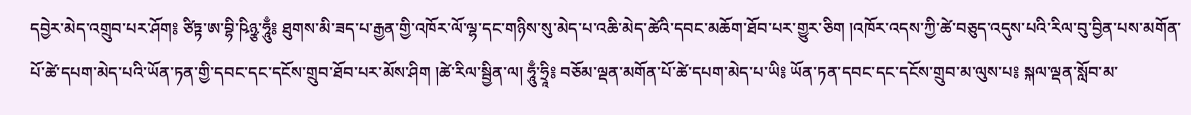དབྱེར་མེད་འགྲུབ་པར་ཤོག༔ ཙིཏྟ་ཨ་བྷི་ཥིཉྩ་ཧཱུྃ༔ ཐུགས་མི་ཟད་པ་རྒྱན་གྱི་འཁོར་ལོ་ལྷ་དང་གཉིས་སུ་མེད་པ་འཆི་མེད་ཚེའི་དབང་མཆོག་ཐོབ་པར་གྱུར་ཅིག །འཁོར་འདས་ཀྱི་ཚེ་བཅུད་འདུས་པའི་རིལ་བུ་བྱིན་པས་མགོན་པོ་ཚེ་དཔག་མེད་པའི་ཡོན་ཏན་གྱི་དབང་དང་དངོས་གྲུབ་ཐོབ་པར་མོས་ཤིག །ཚེ་རིལ་སྦྱིན་ལ། ཧཱུྃ་ཧྲཱི༔ བཅོམ་ལྡན་མགོན་པོ་ཚེ་དཔག་མེད་པ་ཡི༔ ཡོན་ཏན་དབང་དང་དངོས་གྲུབ་མ་ལུས་པ༔ སྐལ་ལྡན་སློབ་མ་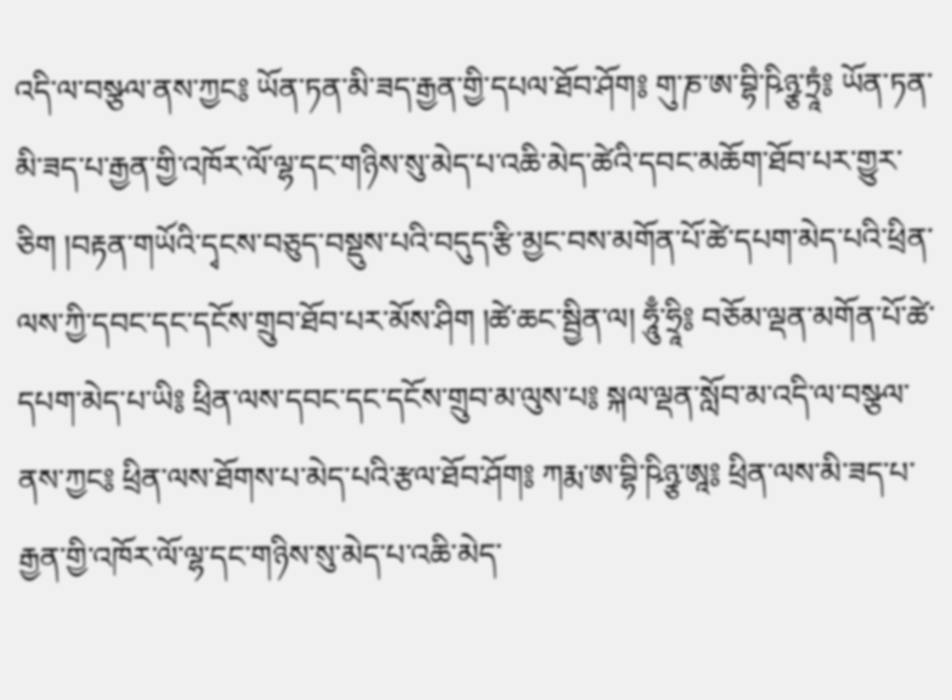འདི་ལ་བསྩལ་ནས་ཀྱང༔ ཡོན་ཏན་མི་ཟད་རྒྱན་གྱི་དཔལ་ཐོབ་ཤོག༔ གུ་ཎ་ཨ་བྷི་ཥིཉྩ་ཏྲཱཾ༔ ཡོན་ཏན་མི་ཟད་པ་རྒྱན་གྱི་འཁོར་ལོ་ལྷ་དང་གཉིས་སུ་མེད་པ་འཆི་མེད་ཚེའི་དབང་མཆོག་ཐོབ་པར་གྱུར་ཅིག །བརྟན་གཡོའི་དྭངས་བཅུད་བསྡུས་པའི་བདུད་རྩི་མྱང་བས་མགོན་པོ་ཚེ་དཔག་མེད་པའི་ཕྲིན་ལས་ཀྱི་དབང་དང་དངོས་གྲུབ་ཐོབ་པར་མོས་ཤིག །ཚེ་ཆང་སྦྱིན་ལ། ཧཱུྃ་ཧྲཱི༔ བཅོམ་ལྡན་མགོན་པོ་ཚེ་དཔག་མེད་པ་ཡི༔ ཕྲིན་ལས་དབང་དང་དངོས་གྲུབ་མ་ལུས་པ༔ སྐལ་ལྡན་སློབ་མ་འདི་ལ་བསྩལ་ནས་ཀྱང༔ ཕྲིན་ལས་ཐོགས་པ་མེད་པའི་རྩལ་ཐོབ་ཤོག༔ ཀརྨ་ཨ་བྷི་ཥིཉྩ་ཨཱ༔ ཕྲིན་ལས་མི་ཟད་པ་རྒྱན་གྱི་འཁོར་ལོ་ལྷ་དང་གཉིས་སུ་མེད་པ་འཆི་མེད་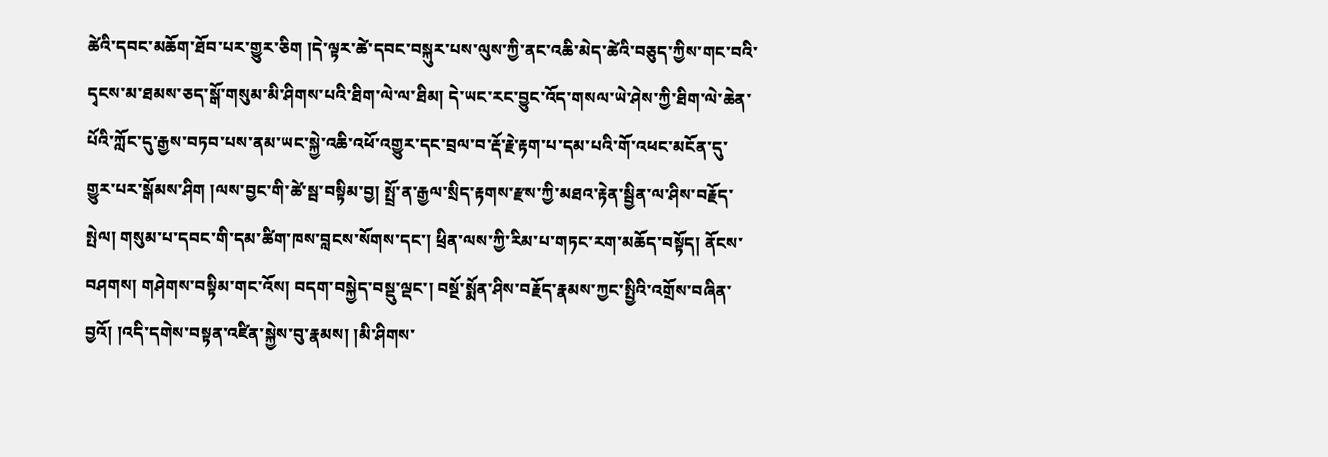ཚེའི་དབང་མཆོག་ཐོབ་པར་གྱུར་ཅིག །དེ་ལྟར་ཚེ་དབང་བསྐུར་པས་ལུས་ཀྱི་ནང་འཆི་མེད་ཚེའི་བཅུད་ཀྱིས་གང་བའི་དྭངས་མ་ཐམས་ཅད་སྒོ་གསུམ་མི་ཤིགས་པའི་ཐིག་ལེ་ལ་ཐིམ། དེ་ཡང་རང་བྱུང་འོད་གསལ་ཡེ་ཤེས་ཀྱི་ཐིག་ལེ་ཆེན་པོའི་ཀློང་དུ་རྒྱས་བཏབ་པས་ནམ་ཡང་སྐྱེ་འཆི་འཕོ་འགྱུར་དང་བྲལ་བ་རྡོ་རྗེ་རྟག་པ་དམ་པའི་གོ་འཕང་མངོན་དུ་གྱུར་པར་སྒོམས་ཤིག །ལས་བྱང་གི་ཚེ་སྦ་བསྟིམ་བྱ། སྤྲོ་ན་རྒྱལ་སྲིད་རྟགས་རྫས་ཀྱི་མཐའ་རྟེན་སྦྱིན་ལ་ཤིས་བརྗོད་སྤེལ། གསུམ་པ་དབང་གི་དམ་ཚིག་ཁས་བླངས་སོགས་དང་། ཕྲིན་ལས་ཀྱི་རིམ་པ་གཏང་རག་མཆོད་བསྟོད། ནོངས་བཤགས། གཤེགས་བསྟིམ་གང་འོས། བདག་བསྐྱེད་བསྡུ་ལྡང་། བསྔོ་སྨོན་ཤིས་བརྗོད་རྣམས་ཀྱང་སྤྱིའི་འགྲོས་བཞིན་བྱའོ། །འདི་དགེས་བསྟན་འཛིན་སྐྱེས་བུ་རྣམས། །མི་ཤིགས་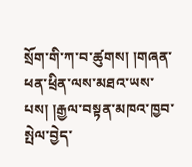སྲོག་གི་ཀ་བ་ཚུགས། །གཞན་ཕན་ཕྲིན་ལས་མཐའ་ཡས་པས། །རྒྱལ་བསྟན་མཁའ་ཁྱབ་སྤེལ་བྱེད་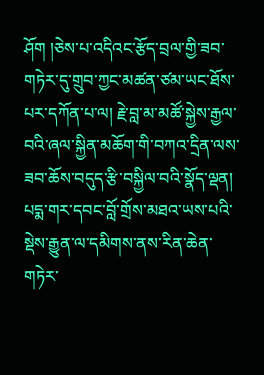ཤོག །ཅེས་པ་འདིའང་རྩོད་བྲལ་གྱི་ཟབ་གཏེར་དུ་གྲུབ་ཀྱང་མཚན་ཙམ་ཡང་ཐོས་པར་དཀོན་པ་ལ། རྗེ་བླ་མ་མཚོ་སྐྱེས་རྒྱལ་བའི་ཞལ་སྐྱིན་མཆོག་གི་བཀའ་དྲིན་ལས་ཟབ་ཆོས་བདུད་རྩི་བསྐྱིལ་བའི་སྣོད་ལྡན། པདྨ་གར་དབང་བློ་གྲོས་མཐའ་ཡས་པའི་སྡེས་རྒྱུན་ལ་དམིགས་ནས་རིན་ཆེན་གཏེར་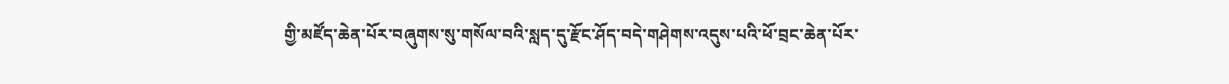གྱི་མཛོད་ཆེན་པོར་བཞུགས་སུ་གསོལ་བའི་སླད་དུ་རྫོང་ཤོད་བདེ་གཤེགས་འདུས་པའི་ཕོ་བྲང་ཆེན་པོར་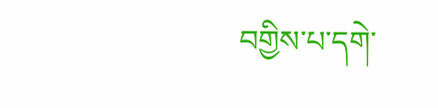བགྱིས་པ་དགེ་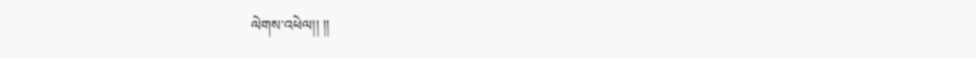ལེགས་འཕེལ།། །།